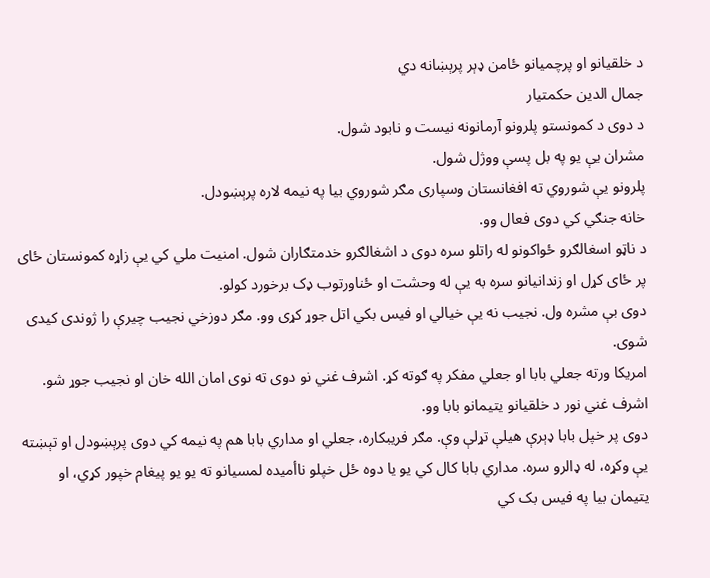د خلقيانو او پرچميانو ځامن ډېر پرېښانه دي
جمال الدين حکمتيار
د دوى د کمونستو پلرونو آرمانونه نيست و نابود شول.
مشران يې يو په بل پسې ووژل شول.
پلرونو يې شوروي ته افغانستان وسپارى مګر شوروي بيا په نيمه لاره پرېښودل.
خانه جنګي کي دوى فعال وو.
د ناټو اسغالګرو ځواکونو له راتلو سره دوى د اشغالګرو خدمتګاران شول. امنيت ملي کي يې زاړه کمونستان ځاى پر ځاى کړل او زندانيانو سره به يې له وحشت او ځناورتوب ډک برخورد کولو.
دوى بې مشره ول. نجيب نه يې خيالي او فيس بکي اتل جوړ کړى وو. مګر دوزخي نجيب چيرې را ژوندى کيدى شوى.
امريکا ورته جعلي بابا او جعلي مفکر په ګوته کړ. اشرف غني نو دوى ته نوى امان الله خان او نجيب جوړ شو. اشرف غني نور د خلقيانو يتيمانو بابا وو.
دوى پر خپل بابا ډېرې هيلې تړلې وې. مګر فريبکاره، جعلي او مداري بابا هم په نيمه کي دوى پرېښودل او تېښته يې وکړه، له ډالرو سره. مداري بابا کال کي يو يا دوه ځل خپلو ناأميده لمسيانو ته يو يو پيغام خپور کړي، او يتيمان بيا په فيس بک کي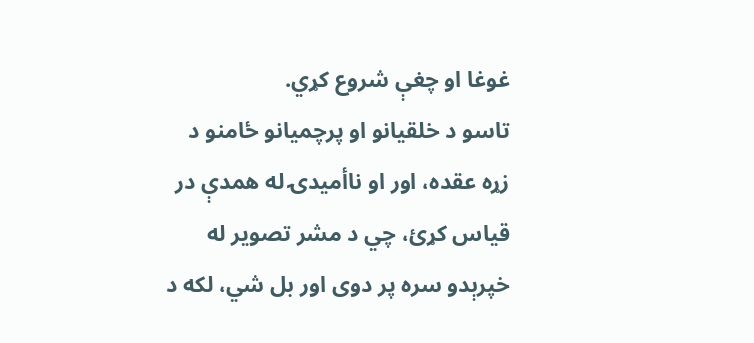غوغا او چغې شروع کړي.
تاسو د خلقيانو او پرچميانو ځامنو د زړه عقده، اور او ناأميدۍ له همدې در قياس کړئ، چي د مشر تصوير له خپرېدو سره پر دوى اور بل شي، لکه د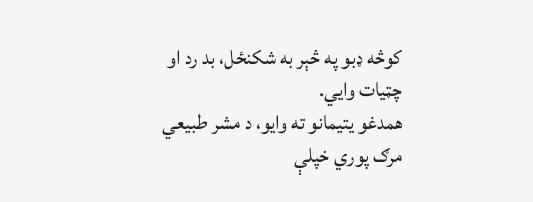کوڅه ډبو په څېر به شکنځل، بد رد او چټيات وايي.
همدغو يتيمانو ته وايو، د مشر طبيعي مرګ پوري خپلې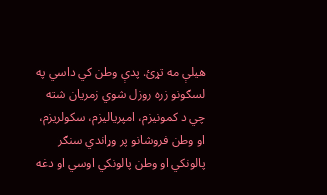هيلې مه تړئ. پدې وطن کي داسي په لسګونو زره روزل شوي زمريان شته چي د کمونيزم، امپرياليزم، سکولريزم، او وطن فروشانو پر وړاندي سنګر پالونکي او وطن پالونکي اوسي او دغه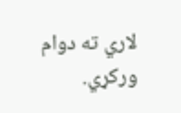لاري ته دوام ورکړي.